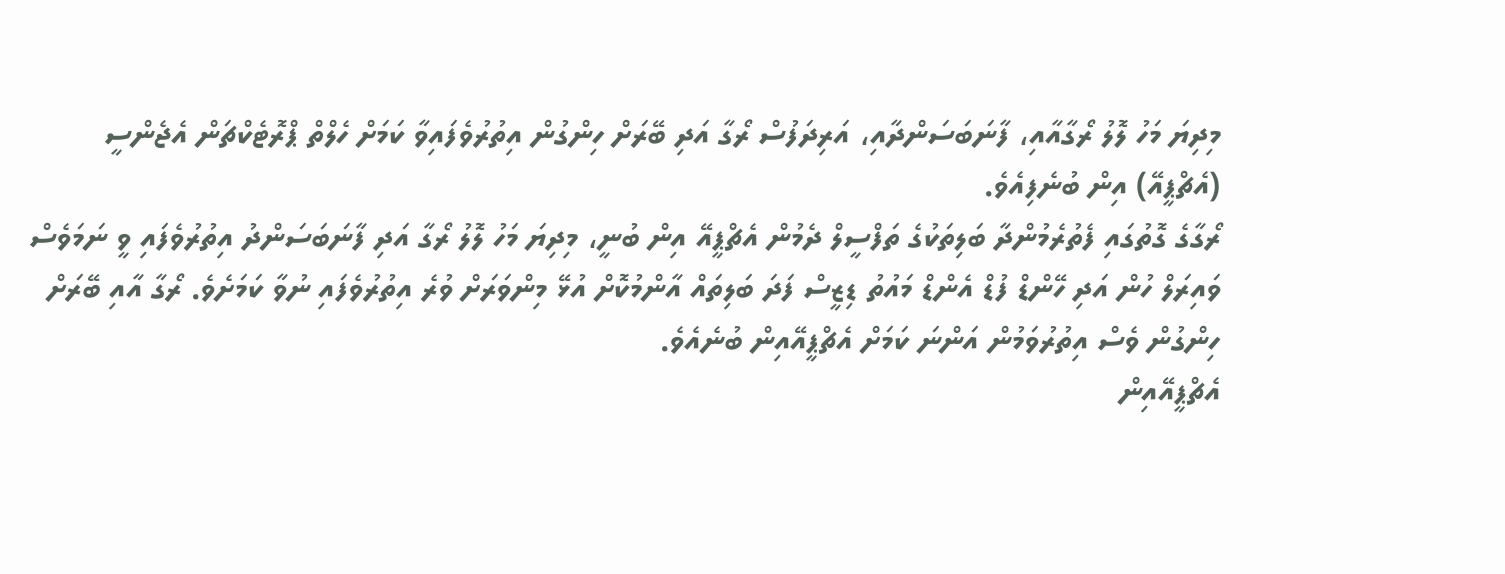މިދިޔަ މަހު ލޮލު ރޯގާއާއި، ފާނަބަސަންދާއި، އަރިދަފުސް ރޯގާ އަދި ބޭރަށް ހިންގުން އިތުރުވެފައިވާ ކަމަށް ހެލްތް ޕްރޮޓެކްޗަން އެޖެންސީ (އެޗްޕީއޭ) އިން ބުނެފިއެވެ.
ރޯގާގެ ގޮތުގައި ފެތުރެމުންދާ ބަލިތަކުގެ ތަފްސީލް ދެމުން އެޗްޕީއޭ އިން ބުނީ، މިދިޔަ މަހު ލޮލު ރޯގާ އަދި ފާނަބަސަންދު އިތުރުވެފައި ވީ ނަމަވެސް ވައިރަލް ހުން އަދި ހޭންޑް ފުޑް އެންޑް މައުތު ޑިޒީސް ފަދަ ބަލިތައް އާންމުކޮށް އުޅޭ މިންވަރަށް ވުރެ އިތުރުވެފައި ނުވާ ކަމަށެވެ. ރޯގާ އާއި ބޭރަށް ހިންގުން ވެސް އިތުރުވަމުން އަންނަ ކަމަށް އެޗްޕީއޭއިން ބުނެއެވެ.
އެޗްޕީއޭއިން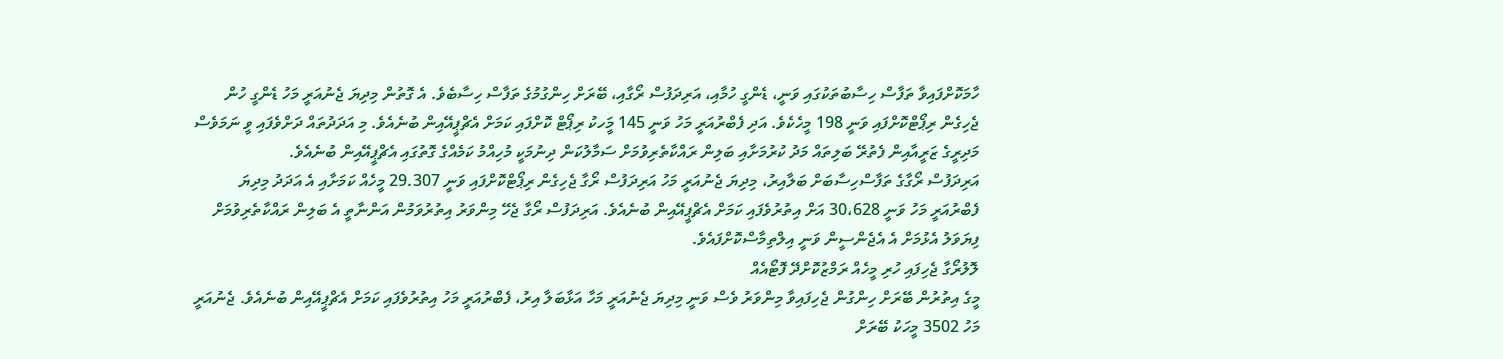ހާމަކޮށްފައިވާ ތަފާސް ހިސާބުތަކުގައި ވަނީ، ޑެންގީ ހުމާއި، އަރިދަފުސް ރޯގާއި، ބޭރަށް ހިންގުމުގެ ތަފާސް ހިސާބެވެ. އެ ގޮތުން މިދިޔަ ޖެނުއަރީ މަހު ޑެންގީ ހުން ޖެހިގެން ރިޕޯޓްކޮށްފައި ވަނީ 198 މީހެކެވެ. އަދި ފެބްރުއަރީ މަހު ވަނީ 145 މީަހކު ރިޕޯޓް ކޮށްފައި ކަމަށް އެޗްޕީއޭއިން ބުނެއެވެ. މި އަދަދުތައް ދަށްވެފައި ވީ ނަމަވެސް މަދިރީގެ ޒަރީއާއިން ފެތުރޭ ބަލިތައް މަދު ކުރުމަށާއި ބަލިން ރައްކާތެރިވުމަށް ސަމާލުކަން ދިނުމަކީ މުހިއްމު ކަމެއްގެ ގޮތުގައި އެޗްޕީއޭއިން ބުނެއެވެ.
އަރިދަފުސް ރޯގާގެ ތަފާސްހިސާބަށް ބަލާއިރު، މިދިޔަ ޖެނުއަރީ މަހު އަރިދަފުސް ރޯގާ ޖެހިގެން ރިޕޯޓްކޮށްފައި ވަނީ 29.307 މީހެއް ކަމަށާއި އެ އަދަދު މިދިޔަ ފެބްރުއަރީ މަހު ވަނީ 30،628 އަށް އިތުރުވެފައި ކަމަށް އެޗްޕީއޭއިން ބުނެއެވެ. އަރިދަފުސް ރޯގާ ޖެހޭ މިންވަރު އިތުރުވަމުން އަންނާތީ އެ ބަލިން ރައްކާތެރިވުމަށް ފިޔަވަލު އެޅުމަށް އެ އެޖެންސީން ވަނީ އިލްތިމާސްކޮށްފައެވެ.
ލޮލުރޯގާ ޖެހިފައި ހުރި މީހެއް ރަމްޒުކޮށްދޭ ފޮޓޯއެއް
މީގެ އިތުރުން ބޭރަށް ހިންގުން ޖެހިފައިވާ މިންވަރު ވެސް ވަނީ މިދިޔަ ޖެނުއަރީ މަހާ އަޅާބަލާ އިރު، ފެބްރުއަރީ މަހު އިތުރުވެފައި ކަމަށް އެޗްޕީއޭއިން ބުނެއެވެ. ޖެނުއަރީ މަހު 3502 މީހަކު ބޭރަށް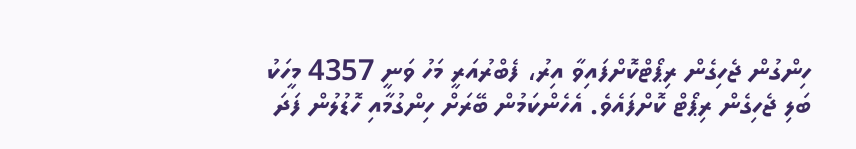ހިންގުން ޖެހިގެން ރިޕޯޓްކޮށްފައިވާ އިރު، ފެބްރުއަރީ މަހު ވަނީ 4357 މީހަކު ބަލި ޖެހިގެން ރިޕޯޓް ކޮށްފައެވެ. އެހެންކަމުން ބޭރަށް ހިންގުމާއި ހޮޑުލުން ފަދަ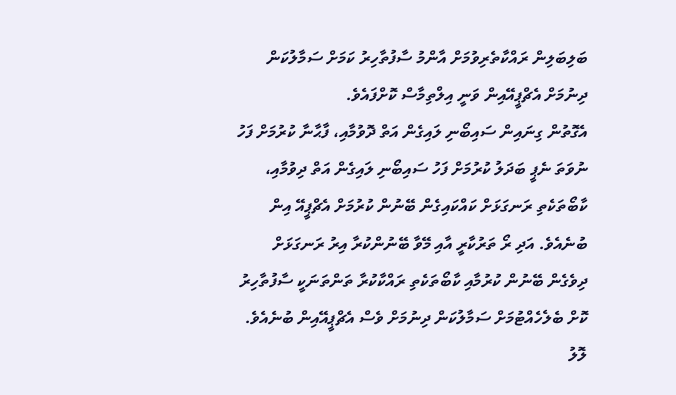ބަލިބަލިން ރައްކާތެރިވުމަށް އާންމު ސާފުތާހިރު ކަމަށް ސަމާލުކަން ދިނުމަށް އެޗްޕީއޭއިން ވަނީ އިލްތިމާސް ކޮށްފައެވެ.
އެގޮތުން ގިނައިން ސައިބޯނި ލައިގެން އަތް ދޮވުމާއި، ފާޙާނާ ކުރުމަށް ފަހު ނުވަތަ ނެޕީ ބަދަލު ކުރުމަށް ފަހު ސައިބޯނި ލައިގެން އަތް ދިވުމާއި، ކާބޯތަކެތި ރަނގަޅަށް ކައްކައިގެން ބޭނުން ކުރުމަށް އެޗްޕީއޭ އިން ބުނެއެވެ. އަދި ރޯ ތަރުކާރީ އާއި މޭވާ ބޭނުންކުރާ އިރު ރަނގަޅަށް ދިވެގެން ބޭނުން ކުރުމާއި ކާބޯތަކެތި ރައްކާކުރާ ތަންތަނަކީ ސާފުތާހިރު ކޮށް ބެލެހެއްޓުމަށް ސަމާލުކަން ދިނުމަށް ވެސް އެޗްޕީއޭއިން ބުނެއެވެ.
ލޮލު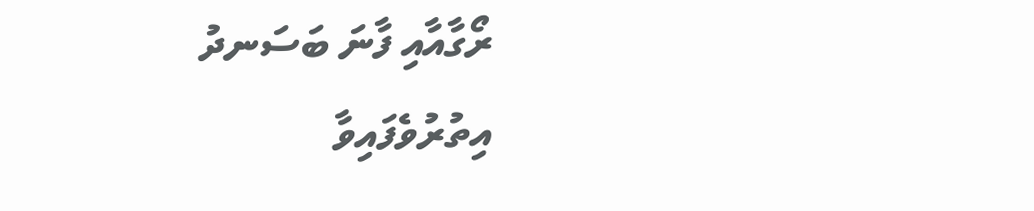ރޯގާއާއި ފާނަ ބަސަނދު އިތުރުވެފައިވާ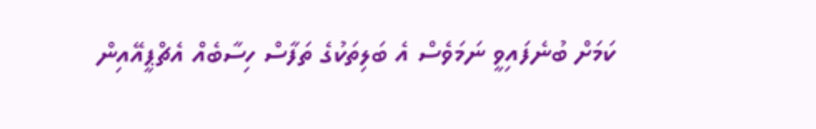ކަމަށް ބުނެފައިވީ ނަމަވެސް އެ ބަލިތަކުގެ ތަފާސް ހިސާބެއް އެޗްޕީއޭއިން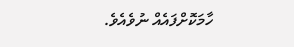ހާމަކޮށްފައެއް ނުވެއެވެ.